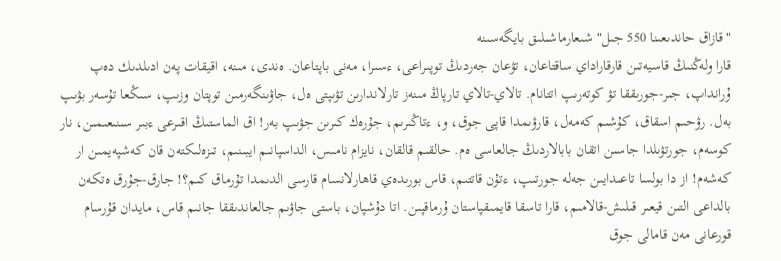"قازاق حاندىعىنا 550 جىل" شىعارماشىلىق بايگەسىنە
قارا ولەڭنىڭ قاسيەتىن قارقاراداي ساقتاعان، تۋعان جەردىڭ توپىراعى، ءسىرا، مەنى باپتاعان. ەندى، مىنە، اقيقات پەن ادىلدىك دەپ ۇرانداپ، جىر-جورىققا تۋ كوتەرىپ اتتانام. تالاي-تالاي تارپاڭ مىنەز تارلاندارىن تۋىپتى ەل، جاۋىنگەرمىن توپتان وزىپ، سىڭعا تۇسەر بۋىپ بەل. رۋحىم اسقاق، كۇشىم كەمەل، قارۋىمدا قاپى جوق، و، ءتاڭىرىم، جۇرەك كىرىن جۋىپ بەر! اق الماستىڭ اقىرعى ءبىر سىنىعىمىن، نار كوسەم، جورتۋىلدا جاسىن اتقان بابالاردىڭ جالعاسى ەم. حالقىم قالقان، نايزام نامىس، الداسپانىم ايبىنىم، تىزەلىكتەن قان كەشپەيمىن ار كەشەم! از دا بولسا تاعىدايىن جەلە جورتىپ، ءتۇن قاتتىم، قاس بورىدەي قاھارلانسام قارسى الدىمدا تۇرماق كىم؟! جارق-جۇرق ەتكەن بالداعى التىن قيعىر قىلىش-قالامىم، قارا تاسقا قايمىقپاستان ۇرماقپىن. اتا دۇشپان، باستى جاۋىم جالعاندىققا جانىم قاس، مايدان قۇرسام قورعانى مەن قامالى جوق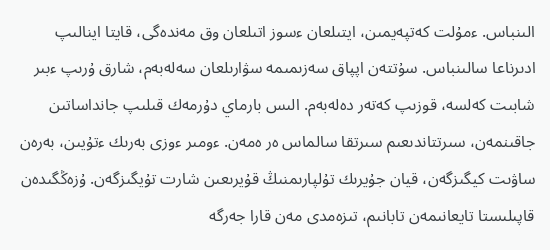الىنباس. ءمۇلت كەتپەيمىن، ايتىلعان ءسوز اتىلعان وق مەندەگى، قايتا اينالىپ ادىرناعا سالىنباس. سۇتتەن اپپاق سەزىمىمە سۋارىلعان سەلەبەم، شارق ۇرىپ ءبىر شابىت كەلسە، قوزىپ كەتەر دەلەبەم. الىس بارماي دۇرمەك قىلىپ جانداساتىن جاقىنمەن، سىرتتاندىعىم سىرتقا سالماس ەر ەمەن. ءومىر ءوزى بەرىك ءتۇيىن، بەرەن ساۋىت كيگىزگەن، قيان جۇيرىك تۇلپارىمنىڭ قۇيرىعىن شارت تۇيگىزگەن. ۇزەڭگىدەن قاپىلىستا تايعانىمەن تابانىم، تىزەمدى مەن قارا جەرگە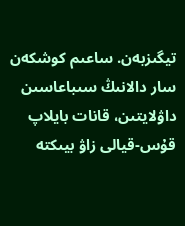تيگىزبەن. ساعىم كوشكەن سار دالانىڭ سىباعاسىن داۋلايتىن، قانات بايلاپ قۇس-قيالى زاۋ بيىكتە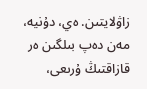زاۋلايتىن. ەي، دۇنيە، مەن دەپ بىلگىن ەر قازاقتىڭ ۇرىعى،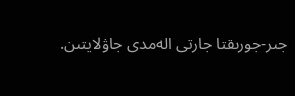جىر-جورىقتا جارتى الەمدى جاۋلايتىن.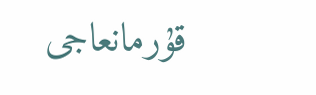قۇرمانعاجى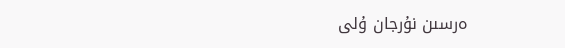ەرسىن نۇرجان ۇلى